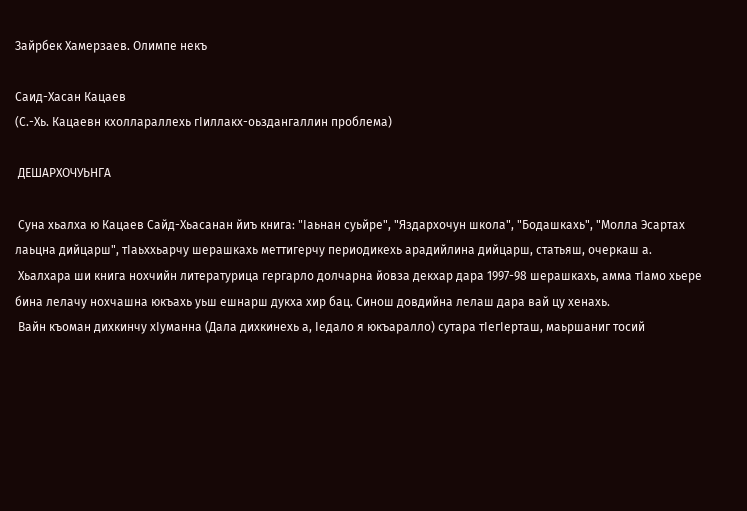Зайрбек Хамерзаев. Олимпе некъ

Саид-Хасан Кацаев
(С.-Хь. Кацаевн кхоллараллехь гIиллакх-оьздангаллин проблема)

 ДЕШАРХОЧУЬНГА

 Суна хьалха ю Кацаев Сайд-Хьасанан йиъ книга: "Iаьнан суьйре", "Яздархочун школа", "Бодашкахь", "Молла Эсартах лаьцна дийцарш", тIаьххьарчу шерашкахь меттигерчу периодикехь арадийлина дийцарш, статьяш, очеркаш а.
 Хьалхара ши книга нохчийн литературица гергарло долчарна йовза декхар дара 1997-98 шерашкахь, амма тIамо хьере бина лелачу нохчашна юкъахь уьш ешнарш дукха хир бац. Синош довдийна лелаш дара вай цу хенахь.
 Вайн къоман дихкинчу хIуманна (Дала дихкинехь а, Iедало я юкъаралло) сутара тIегIерташ, маьршаниг тосий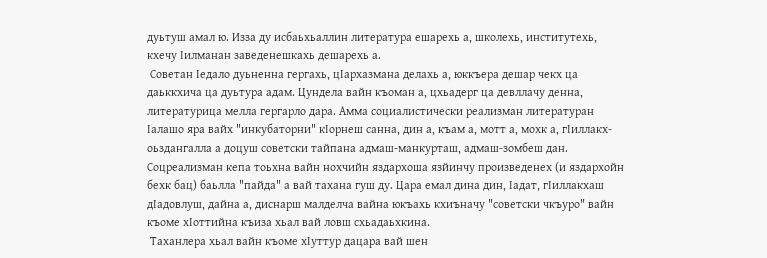дуьтуш амал ю. Изза ду исбаьхьаллин литература ешарехь а, школехь, институтехь, кхечу Iилманан заведенешкахь дешарехь а.
 Советан Iедало дуьненна гергахь, цIархазмана делахь а, юккъера дешар чекх ца даьккхича ца дуьтура адам. Цундела вайн къоман а, цхьадерг ца девллачу денна, литературица мелла гергарло дара. Амма социалистически реализман литературан Iалашо яра вайх "инкубаторни" кIорнеш санна, дин а, къам а, мотт а, мохк а, гIиллакх-оьздангалла а доцуш советски тайпана адмаш-манкурташ, адмаш-зомбеш дан. Соцреализман кепа тоьхна вайн нохчийн яздархоша язйинчу произведенех (и яздархойн бехк бац) баьлла "пайда" а вай тахана гуш ду. Цара емал дина дин, Iадат, гIиллакхаш дIадовлуш, дайна а, диснарш малделча вайна юкъахь кхиъначу "советски чкъуро" вайн къоме хIоттийна къиза хьал вай ловш схьадаьхкина.
 Таханлера хьал вайн къоме хIуттур дацара вай шен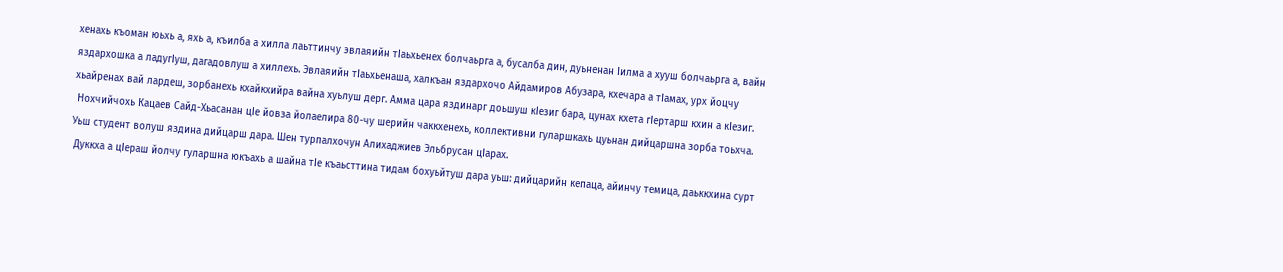хенахь къоман юьхь а, яхь а, къилба а хилла лаьттинчу эвлаяийн тIаьхьенех болчаьрга а, бусалба дин, дуьненан Iилма а хууш болчаьрга а, вайн яздархошка а ладугIуш, дагадовлуш а хиллехь. Эвлаяийн тIаьхьенаша, халкъан яздархочо Айдамиров Абузара, кхечара а тIамах, урх йоцчу хьайренах вай лардеш, зорбанехь кхайкхийра вайна хуьлуш дерг. Амма цара яздинарг доьшуш кIезиг бара, цунах кхета гIертарш кхин а кIезиг.
 Нохчийчохь Кацаев Сайд-Хьасанан цIе йовза йолаелира 80-чу шерийн чаккхенехь, коллективни гуларшкахь цуьнан дийцаршна зорба тоьхча. Уьш студент волуш яздина дийцарш дара. Шен турпалхочун Алихаджиев Эльбрусан цIарах.
 Дуккха а цIераш йолчу гуларшна юкъахь а шайна тIе къаьсттина тидам бохуьйтуш дара уьш: дийцарийн кепаца, айинчу темица, даьккхина сурт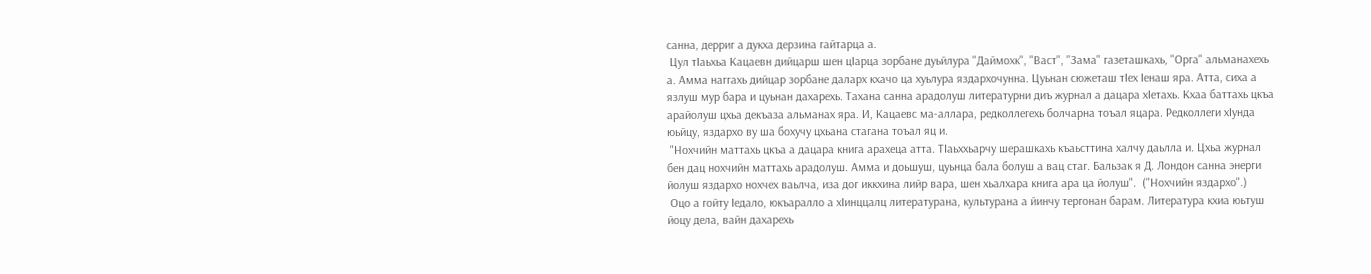санна, дерриг а дукха дерзина гайтарца а.
 Цул тIаьхьа Кацаевн дийцарш шен цIарца зорбане дуьйлура "Даймохк", "Васт", "Зама" газеташкахь, "Орга" альманахехь а. Амма наггахь дийцар зорбане даларх кхачо ца хуьлура яздархочунна. Цуьнан сюжеташ тIех Iенаш яра. Атта, сиха а язлуш мур бара и цуьнан дахарехь. Тахана санна арадолуш литературни диъ журнал а дацара хIетахь. Кхаа баттахь цкъа арайолуш цхьа декъаза альманах яра. И, Кацаевс ма-аллара, редколлегехь болчарна тоъал яцара. Редколлеги хIунда юьйцу, яздархо ву ша бохучу цхьана стагана тоъал яц и.
 "Нохчийн маттахь цкъа а дацара книга арахеца атта. ТIаьххьарчу шерашкахь къаьсттина халчу даьлла и. Цхьа журнал бен дац нохчийн маттахь арадолуш. Амма и доьшуш, цуьнца бала болуш а вац стаг. Бальзак я Д. Лондон санна энерги йолуш яздархо нохчех ваьлча, иза дог иккхина лийр вара, шен хьалхара книга ара ца йолуш".  ("Нохчийн яздархо".)
 Оцо а гойту Iедало, юкъаралло а хIинццалц литературана, культурана а йинчу тергонан барам. Литература кхиа юьтуш йоцу дела, вайн дахарехь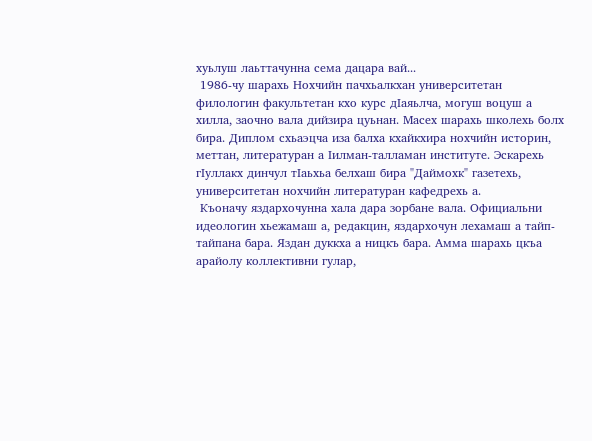хуьлуш лаьттачунна сема дацара вай...
 1986-чу шарахь Нохчийн пачхьалкхан университетан филологин факультетан кхо курс дIаяьлча, могуш воцуш а хилла, заочно вала дийзира цуьнан. Масех шарахь школехь болх бира. Диплом схьаэцча иза балха кхайкхира нохчийн историн, меттан, литературан а Iилман-талламан институте. Эскарехь гIуллакх динчул тIаьхьа белхаш бира "Даймохк" газетехь, университетан нохчийн литературан кафедрехь а.
 Къоначу яздархочунна хала дара зорбане вала. Официальни идеологин хьежамаш а, редакцин, яздархочун лехамаш а тайп-тайпана бара. Яздан дуккха а ницкъ бара. Амма шарахь цкъа арайолу коллективни гулар,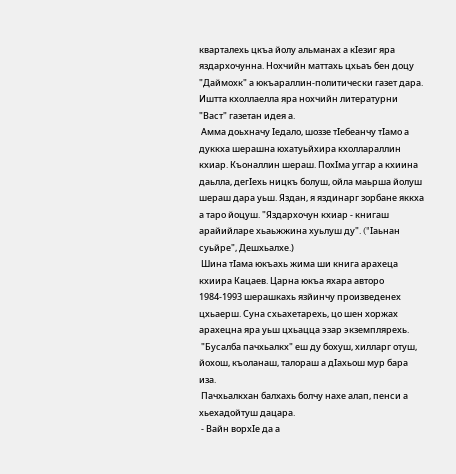кварталехь цкъа йолу альманах а кIезиг яра яздархочунна. Нохчийн маттахь цхьаъ бен доцу "Даймохк" а юкъараллин-политически газет дара. Иштта кхоллаелла яра нохчийн литературни "Васт" газетан идея а.
 Амма доьхначу Iедало, шоззе тIебеанчу тIамо а дуккха шерашна юхатуьйхира кхоллараллин кхиар. Къоналлин шераш. ПохIма уггар а кхиина даьлла, дегIехь ницкъ болуш, ойла маьрша йолуш шераш дара уьш. Яздан, я яздинарг зорбане яккха а таро йоцуш. "Яздархочун кхиар - книгаш арайийларе хьаьжжина хуьлуш ду". ("Iаьнан суьйре", Дешхьалхе.)
 Шина тIама юкъахь жима ши книга арахеца кхиира Кацаев. Царна юкъа яхара авторо 1984-1993 шерашкахь язйинчу произведенех цхьаерш. Суна схьахетарехь, цо шен хоржах арахецна яра уьш цхьацца эзар экземплярехь.
 "Бусалба пачхьалкх" еш ду бохуш, хилларг отуш, йохош, къоланаш, талораш а дIахьош мур бара иза.
 Пачхьалкхан балхахь болчу нахе алап, пенси а хьехадойтуш дацара.
 - Вайн ворхIе да а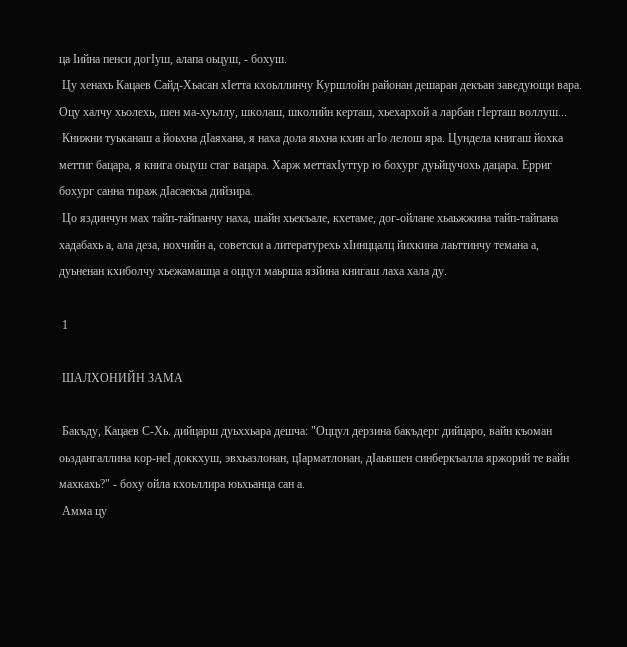ца Iийна пенси догIуш, алапа оьцуш, - бохуш.
 Цу хенахь Кацаев Сайд-Хьасан хIетта кхоьллинчу Куршлойн районан дешаран декъан заведующи вара. Оцу халчу хьолехь, шен ма-хуьллу, школаш, школийн керташ, хьехархой а ларбан гIерташ воллуш...
 Книжни туьканаш а йоьхна дIаяхана, я наха дола яьхна кхин агIо лелош яра. Цундела книгаш йохка меттиг бацара, я книга оьцуш стаг вацара. Харж меттахIуттур ю бохург дуьйцучохь дацара. Ерриг бохург санна тираж дIасаекъа дийзира.
 Цо яздинчун мах тайп-тайпанчу наха, шайн хьекъале, кхетаме, дог-ойлане хьаьжжина тайп-тайпана хадабахь а, ала деза, нохчийн а, советски а литературехь хIинццалц йихкина лаьттинчу темана а, дуьненан кхиболчу хьежамашца а оццул маьрша язйина книгаш лаха хала ду.

 1

 ШАЛХОНИЙН ЗАМА

 Бакъду, Кацаев С-Хь. дийцарш дуьххьара дешча: "Оццул дерзина бакъдерг дийцаро, вайн къоман оьздангаллина кор-неI доккхуш, эвхьазлонан, цIарматлонан, дIаьвшен синберкъалла яржорий те вайн махкахь?" - боху ойла кхоьллира юьхьанца сан а.
 Амма цу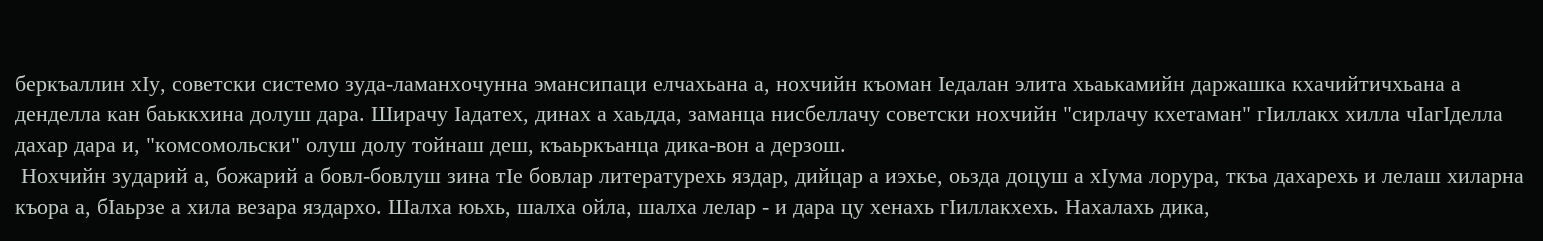беркъаллин хIу, советски системо зуда-ламанхочунна эмансипаци елчахьана а, нохчийн къоман Iедалан элита хьаькамийн даржашка кхачийтичхьана а денделла кан баьккхина долуш дара. Ширачу Iадатех, динах а хаьдда, заманца нисбеллачу советски нохчийн "сирлачу кхетаман" гIиллакх хилла чIагIделла дахар дара и, "комсомольски" олуш долу тойнаш деш, къаьркъанца дика-вон а дерзош.
 Нохчийн зударий а, божарий а бовл-бовлуш зина тIе бовлар литературехь яздар, дийцар а иэхье, оьзда доцуш а хIума лорура, ткъа дахарехь и лелаш хиларна къора а, бIаьрзе а хила везара яздархо. Шалха юьхь, шалха ойла, шалха лелар - и дара цу хенахь гIиллакхехь. Нахалахь дика,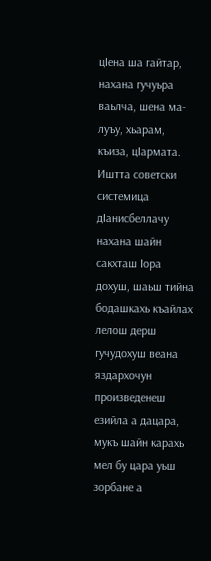цIена ша гайтар, нахана гучуьра ваьлча, шена ма-луъу, хьарам, къиза, цIармата. Иштта советски системица дIанисбеллачу нахана шайн сакхташ Iора дохуш, шаьш тийна бодашкахь къайлах лелош дерш гучудохуш веана яздархочун произведенеш езийла а дацара, мукъ шайн карахь мел бу цара уьш зорбане а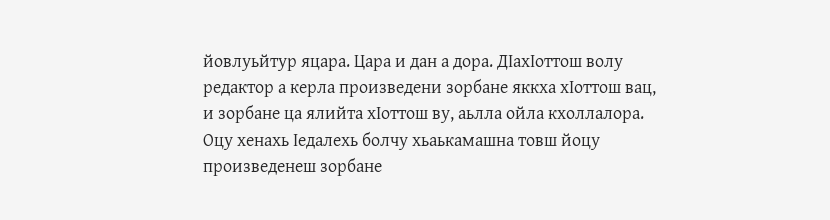йовлуьйтур яцара. Цара и дан а дора. ДIахIоттош волу редактор а керла произведени зорбане яккха хIоттош вац, и зорбане ца ялийта хIоттош ву, аьлла ойла кхоллалора. Оцу хенахь Iедалехь болчу хьаькамашна товш йоцу произведенеш зорбане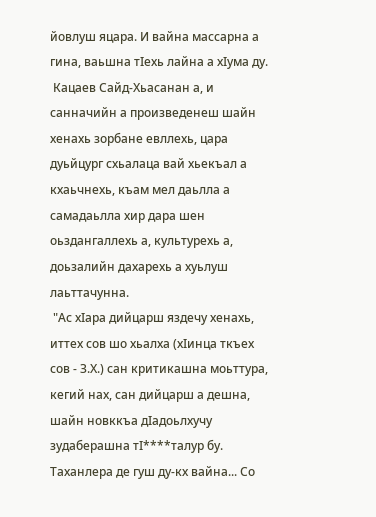йовлуш яцара. И вайна массарна а гина, ваьшна тIехь лайна а хIума ду.
 Кацаев Сайд-Хьасанан а, и санначийн а произведенеш шайн хенахь зорбане евллехь, цара дуьйцург схьалаца вай хьекъал а кхаьчнехь, къам мел даьлла а самадаьлла хир дара шен оьздангаллехь а, культурехь а, доьзалийн дахарехь а хуьлуш лаьттачунна.
 "Ас хIара дийцарш яздечу хенахь, иттех сов шо хьалха (хIинца ткъех сов - З.Х.) сан критикашна моьттура, кегий нах, сан дийцарш а дешна, шайн новккъа дIадоьлхучу зудаберашна тI****талур бу. Таханлера де гуш ду-кх вайна... Со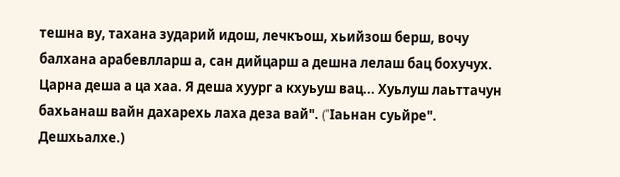тешна ву, тахана зударий идош, лечкъош, хьийзош берш, вочу балхана арабевлларш а, сан дийцарш а дешна лелаш бац бохучух. Царна деша а ца хаа. Я деша хуург а кхуьуш вац... Хуьлуш лаьттачун бахьанаш вайн дахарехь лаха деза вай". ("Iаьнан суьйре". Дешхьалхе.)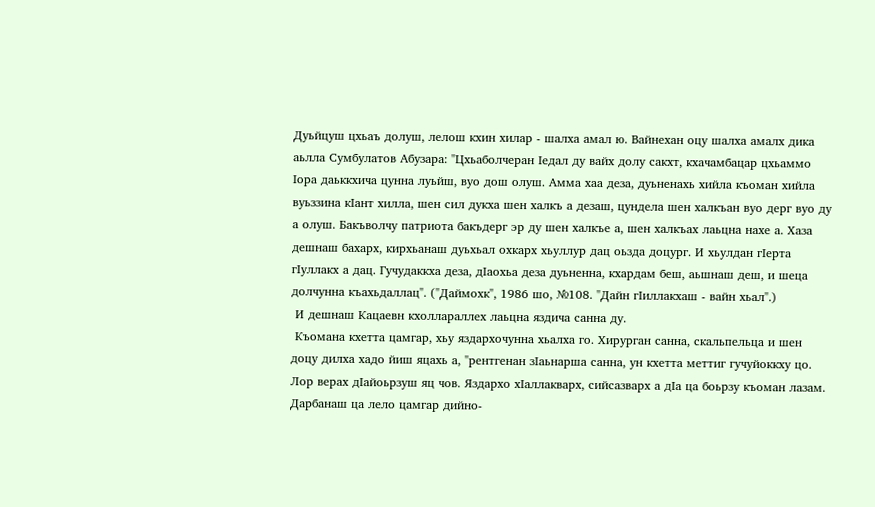Дуьйцуш цхьаъ долуш, лелош кхин хилар - шалха амал ю. Вайнехан оцу шалха амалх дика аьлла Сумбулатов Абузара: "Цхьаболчеран Iедал ду вайх долу сакхт, кхачамбацар цхьаммо Iора даьккхича цунна луьйш, вуо дош олуш. Амма хаа деза, дуьненахь хийла къоман хийла вуьззина кIант хилла, шен сил дукха шен халкъ а дезаш, цундела шен халкъан вуо дерг вуо ду а олуш. Бакъволчу патриота бакъдерг эр ду шен халкъе а, шен халкъах лаьцна нахе а. Хаза дешнаш бахарх, кирхьанаш дуьхьал охкарх хьуллур дац оьзда доцург. И хьулдан гIерта гIуллакх а дац. Гучудаккха деза, дIаохьа деза дуьненна, кхардам беш, аьшнаш деш, и шеца долчунна къахьдаллац". ("Даймохк", 1986 шо, №108. "Дайн гIиллакхаш - вайн хьал".)
 И дешнаш Кацаевн кхоллараллех лаьцна яздича санна ду.
 Къомана кхетта цамгар, хьу яздархочунна хьалха го. Хирурган санна, скальпельца и шен доцу дилха хадо йиш яцахь а, "рентгенан зIаьнарша санна, ун кхетта меттиг гучуйоккху цо. Лор верах дIайоьрзуш яц чов. Яздархо хIаллакварх, сийсазварх а дIа ца боьрзу къоман лазам. Дарбанаш ца лело цамгар дийно-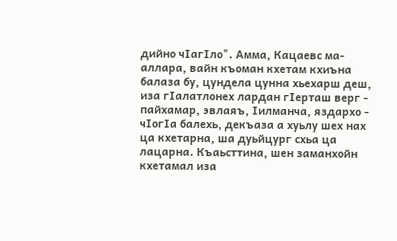дийно чIагIло". Амма, Кацаевс ма-аллара, вайн къоман кхетам кхиъна балаза бу, цундела цунна хьехарш деш, иза гIалатлонех лардан гIерташ верг - пайхамар, эвлаяъ, Iилманча, яздархо - чIогIа балехь, декъаза а хуьлу шех нах ца кхетарна, ша дуьйцург схьа ца лацарна. Къаьсттина, шен заманхойн кхетамал иза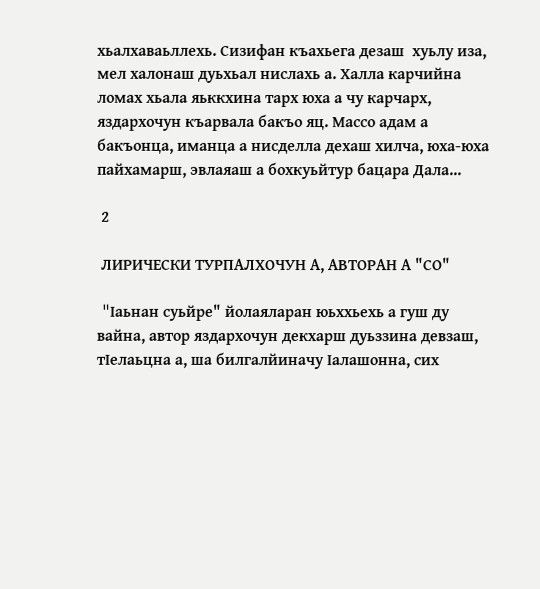хьалхаваьллехь. Сизифан къахьега дезаш  хуьлу иза, мел халонаш дуьхьал нислахь а. Халла карчийна ломах хьала яьккхина тарх юха а чу карчарх, яздархочун къарвала бакъо яц. Массо адам а бакъонца, иманца а нисделла дехаш хилча, юха-юха пайхамарш, эвлаяаш а бохкуьйтур бацара Дала...

 2

 ЛИРИЧЕСКИ ТУРПАЛХОЧУН А, АВТОРАН А "СО"

 "Iаьнан суьйре" йолаяларан юьххьехь а гуш ду вайна, автор яздархочун декхарш дуьззина девзаш, тIелаьцна а, ша билгалйиначу Iалашонна, сих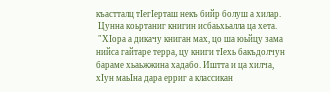къастталц тIегIерташ некъ бийр болуш а хилар.
 Цунна коьртаниг книгин исбаьхьалла ца хета.
 "ХIора а дикачу книган мах, цо ша юьйцу зама нийса гайтаре терра, цу книги тIехь бакъдолчун бараме хьаьжжина хадабо. Иштта и ца хилча, хIун маьIна дара ерриг а классикан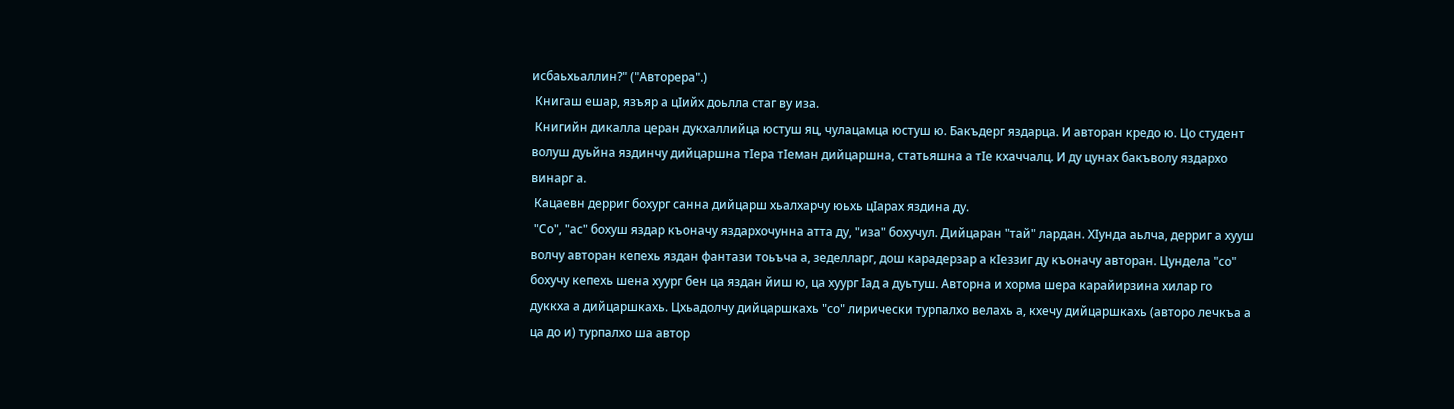исбаьхьаллин?" ("Авторера".)
 Книгаш ешар, язъяр а цIийх доьлла стаг ву иза.
 Книгийн дикалла церан дукхаллийца юстуш яц, чулацамца юстуш ю. Бакъдерг яздарца. И авторан кредо ю. Цо студент волуш дуьйна яздинчу дийцаршна тIера тIеман дийцаршна, статьяшна а тIе кхаччалц. И ду цунах бакъволу яздархо винарг а.
 Кацаевн дерриг бохург санна дийцарш хьалхарчу юьхь цIарах яздина ду.
 "Со", "ас" бохуш яздар къоначу яздархочунна атта ду, "иза" бохучул. Дийцаран "тай" лардан. ХIунда аьлча, дерриг а хууш волчу авторан кепехь яздан фантази тоьъча а, зеделларг, дош карадерзар а кIеззиг ду къоначу авторан. Цундела "со" бохучу кепехь шена хуург бен ца яздан йиш ю, ца хуург Iад а дуьтуш. Авторна и хорма шера карайирзина хилар го дуккха а дийцаршкахь. Цхьадолчу дийцаршкахь "со" лирически турпалхо велахь а, кхечу дийцаршкахь (авторо лечкъа а ца до и) турпалхо ша автор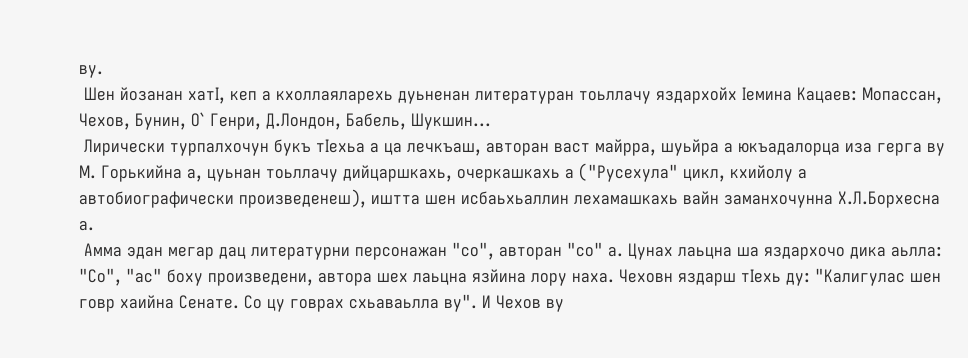ву.
 Шен йозанан хатI, кеп а кхоллаяларехь дуьненан литературан тоьллачу яздархойх Iемина Кацаев: Мопассан, Чехов, Бунин, О` Генри, Д.Лондон, Бабель, Шукшин...
 Лирически турпалхочун букъ тIехьа а ца лечкъаш, авторан васт майрра, шуьйра а юкъадалорца иза герга ву М. Горькийна а, цуьнан тоьллачу дийцаршкахь, очеркашкахь а ("Русехула" цикл, кхийолу а автобиографически произведенеш), иштта шен исбаьхьаллин лехамашкахь вайн заманхочунна Х.Л.Борхесна а.
 Амма эдан мегар дац литературни персонажан "со", авторан "со" а. Цунах лаьцна ша яздархочо дика аьлла: "Со", "ас" боху произведени, автора шех лаьцна язйина лору наха. Чеховн яздарш тIехь ду: "Калигулас шен говр хаийна Сенате. Со цу говрах схьаваьлла ву". И Чехов ву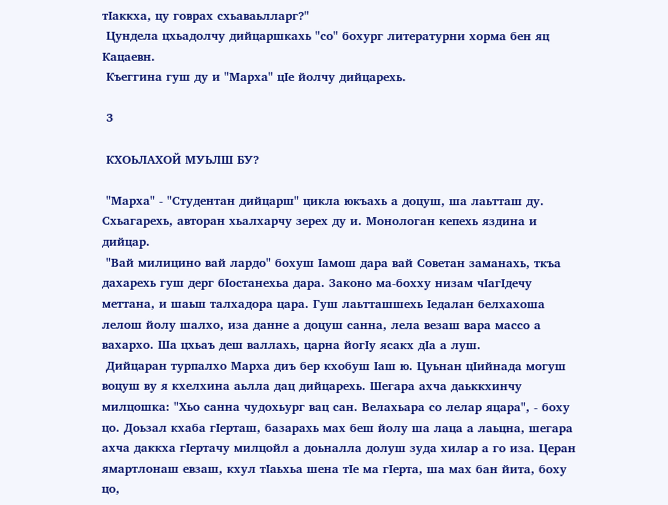тIаккха, цу говрах схьаваьлларг?"
 Цундела цхьадолчу дийцаршкахь "со" бохург литературни хорма бен яц Кацаевн.
 Къеггина гуш ду и "Марха" цIе йолчу дийцарехь.

 3

 КХОЬЛАХОЙ МУЬЛШ БУ?

 "Марха" - "Студентан дийцарш" цикла юкъахь а доцуш, ша лаьтташ ду. Схьагарехь, авторан хьалхарчу зерех ду и. Монологан кепехь яздина и дийцар.
 "Вай милицино вай лардо" бохуш Iамош дара вай Советан заманахь, ткъа дахарехь гуш дерг бIостанехьа дара. Законо ма-бохху низам чIагIдечу меттана, и шаьш талхадора цара. Гуш лаьтташшехь Iедалан белхахоша лелош йолу шалхо, иза данне а доцуш санна, лела везаш вара массо а вахархо. Ша цхьаъ деш валлахь, царна йогIу ясакх дIа а луш.
 Дийцаран турпалхо Марха диъ бер кхобуш Iаш ю. Цуьнан цIийнада могуш воцуш ву я кхелхина аьлла дац дийцарехь. Шегара ахча даьккхинчу милцошка: "Хьо санна чудохьург вац сан. Велахьара со лелар яцара", - боху цо. Доьзал кхаба гIерташ, базарахь мах беш йолу ша лаца а лаьцна, шегара ахча даккха гIертачу милцойл а доьналла долуш зуда хилар а го иза. Церан ямартлонаш евзаш, кхул тIаьхьа шена тIе ма гIерта, ша мах бан йита, боху цо,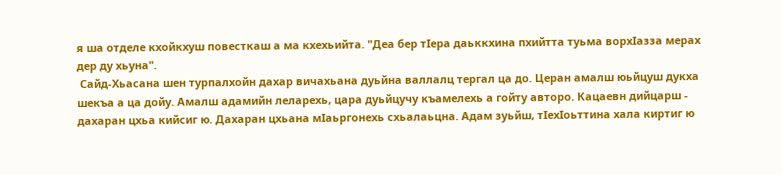я ша отделе кхойкхуш повесткаш а ма кхехьийта. "Деа бер тIера даьккхина пхийтта туьма ворхIазза мерах дер ду хьуна".
 Сайд-Хьасана шен турпалхойн дахар вичахьана дуьйна валлалц тергал ца до. Церан амалш юьйцуш дукха шекъа а ца дойу. Амалш адамийн леларехь, цара дуьйцучу къамелехь а гойту авторо. Кацаевн дийцарш - дахаран цхьа кийсиг ю. Дахаран цхьана мIаьргонехь схьалаьцна. Адам зуьйш, тIехIоьттина хала киртиг ю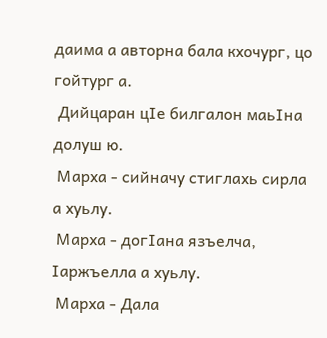даима а авторна бала кхочург, цо гойтург а.
 Дийцаран цIе билгалон маьIна долуш ю.
 Марха - сийначу стиглахь сирла а хуьлу.
 Марха - догIана язъелча, Iаржъелла а хуьлу.
 Марха - Дала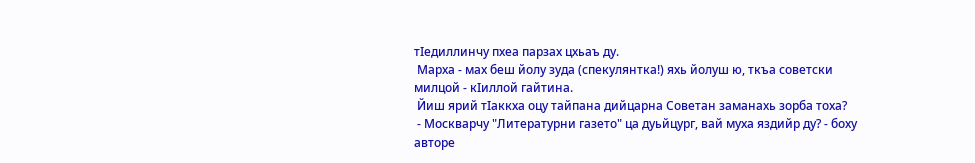тIедиллинчу пхеа парзах цхьаъ ду.
 Марха - мах беш йолу зуда (спекулянтка!) яхь йолуш ю, ткъа советски милцой - кIиллой гайтина.
 Йиш ярий тIаккха оцу тайпана дийцарна Советан заманахь зорба тоха?
 - Москварчу "Литературни газето" ца дуьйцург, вай муха яздийр ду? - боху авторе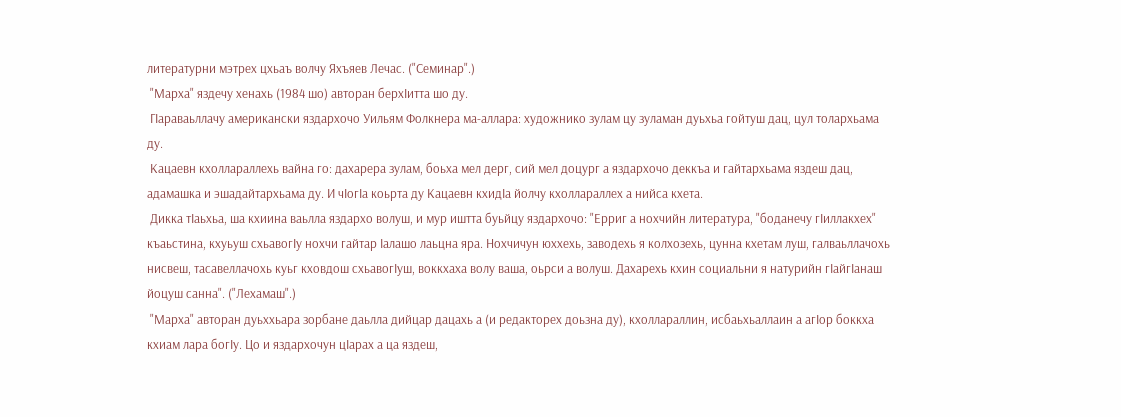литературни мэтрех цхьаъ волчу Яхъяев Лечас. ("Семинар".)
 "Марха" яздечу хенахь (1984 шо) авторан берхIитта шо ду.
 ГIараваьллачу американски яздархочо Уильям Фолкнера ма-аллара: художнико зулам цу зуламан дуьхьа гойтуш дац, цул толархьама ду.
 Кацаевн кхоллараллехь вайна го: дахарера зулам, боьха мел дерг, сий мел доцург а яздархочо деккъа и гайтархьама яздеш дац, адамашка и эшадайтархьама ду. И чIогIа коьрта ду Кацаевн кхидIа йолчу кхоллараллех а нийса кхета.
 Дикка тIаьхьа, ша кхиина ваьлла яздархо волуш, и мур иштта буьйцу яздархочо: "Ерриг а нохчийн литература, "боданечу гIиллакхех" къаьстина, кхуьуш схьавогIу нохчи гайтар Iалашо лаьцна яра. Нохчичун юххехь, заводехь я колхозехь, цунна кхетам луш, галваьллачохь нисвеш, тасавеллачохь куьг кховдош схьавогIуш, воккхаха волу ваша, оьрси а волуш. Дахарехь кхин социальни я натурийн гIайгIанаш йоцуш санна". ("Лехамаш".)
 "Марха" авторан дуьххьара зорбане даьлла дийцар дацахь а (и редакторех доьзна ду), кхоллараллин, исбаьхьаллаин а агIор боккха кхиам лара богIу. Цо и яздархочун цIарах а ца яздеш,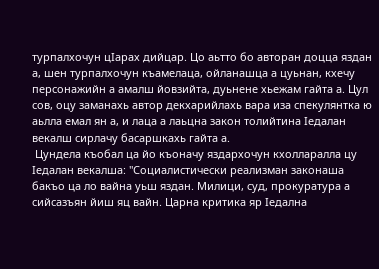турпалхочун цIарах дийцар. Цо аьтто бо авторан доцца яздан а, шен турпалхочун къамелаца, ойланашца а цуьнан, кхечу персонажийн а амалш йовзийта, дуьнене хьежам гайта а. Цул сов, оцу заманахь автор декхарийлахь вара иза спекулянтка ю аьлла емал ян а, и лаца а лаьцна закон толийтина Iедалан векалш сирлачу басаршкахь гайта а.
 Цундела къобал ца йо къоначу яздархочун кхолларалла цу Iедалан векалша: "Социалистически реализман законаша бакъо ца ло вайна уьш яздан. Милици, суд, прокуратура а сийсазъян йиш яц вайн. Царна критика яр Iедална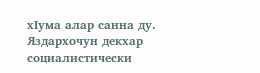хIума алар санна ду. Яздархочун декхар социалистически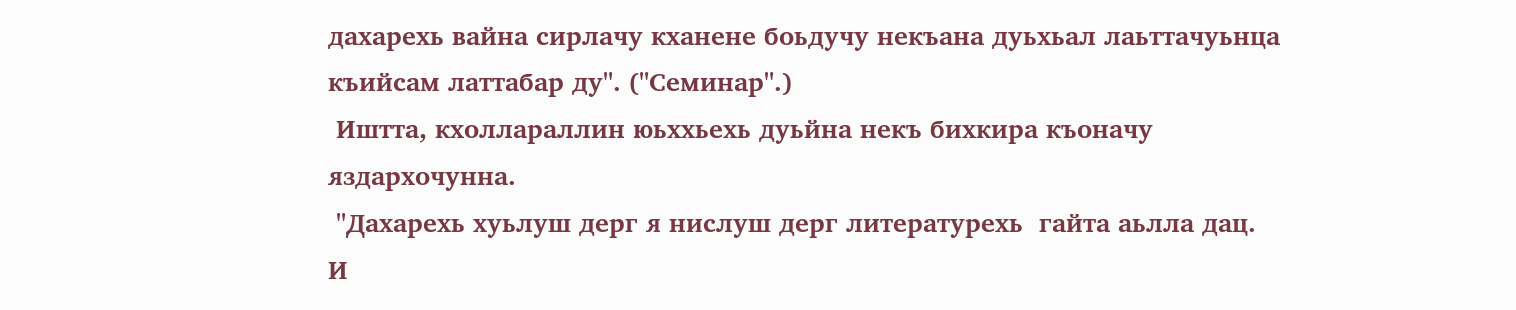дахарехь вайна сирлачу кханене боьдучу некъана дуьхьал лаьттачуьнца къийсам латтабар ду". ("Семинар".)
 Иштта, кхоллараллин юьххьехь дуьйна некъ бихкира къоначу яздархочунна.
 "Дахарехь хуьлуш дерг я нислуш дерг литературехь  гайта аьлла дац. И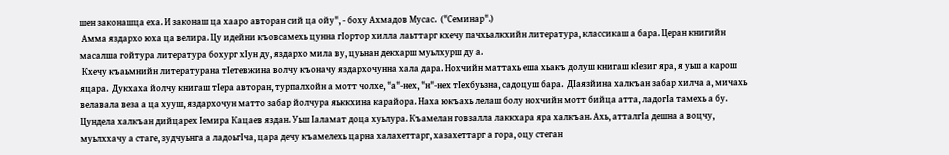шен законашца еха. И законаш ца хааро авторан сий ца ойу", - боху Ахмадов Мусас.  ("Семинар".)
 Амма яздархо юха ца велира. Цу идейни къовсамехь цунна гIортор хилла лаьттарг кхечу пачхьалкхийн литература, классикаш а бара. Церан книгийн масалша гойтура литература бохург хIун ду, яздархо мила ву, цуьнан декхарш муьлхурш ду а.
 Кхечу къаьмнийн литературана тIетевжина волчу къоначу яздархочунна хала дара. Нохчийн маттахь еша хьакъ долуш книгаш кIезиг яра, я уьш а карош яцара.  Дукхаха йолчу книгаш тIера авторан, турпалхойн а мотт чолхе, "а"-нех, "н"-нех тIехбуьзна, садоцуш бара.  ДIаязйина халкъан забар хилча а, мичахь велавала веза а ца хууш, яздархочун матто забар йолчура яьккхина карайора. Наха юкъахь лелаш болу нохчийн мотт бийца атта, ладогIа тамехь а бу. Цундела халкъан дийцарех Iемира Кацаев яздан. Уьш Iаламат доца хуьлура. Къамелан говзалла лаккхара яра халкъан. Ахь, атталгIа дешна а воцчу, муьлххачу а стаге, зудчуьнга а ладоьгIча, цара дечу къамелехь царна халахеттарг, хазахеттарг а гора, оцу стеган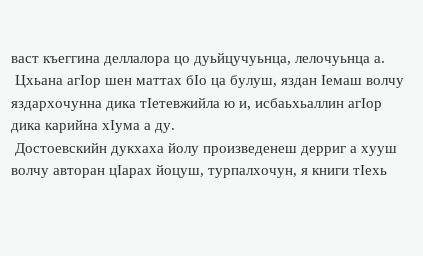васт къеггина деллалора цо дуьйцучуьнца, лелочуьнца а.
 Цхьана агIор шен маттах бIо ца булуш, яздан Iемаш волчу яздархочунна дика тIетевжийла ю и, исбаьхьаллин агIор дика карийна хIума а ду.
 Достоевскийн дукхаха йолу произведенеш дерриг а хууш волчу авторан цIарах йоцуш, турпалхочун, я книги тIехь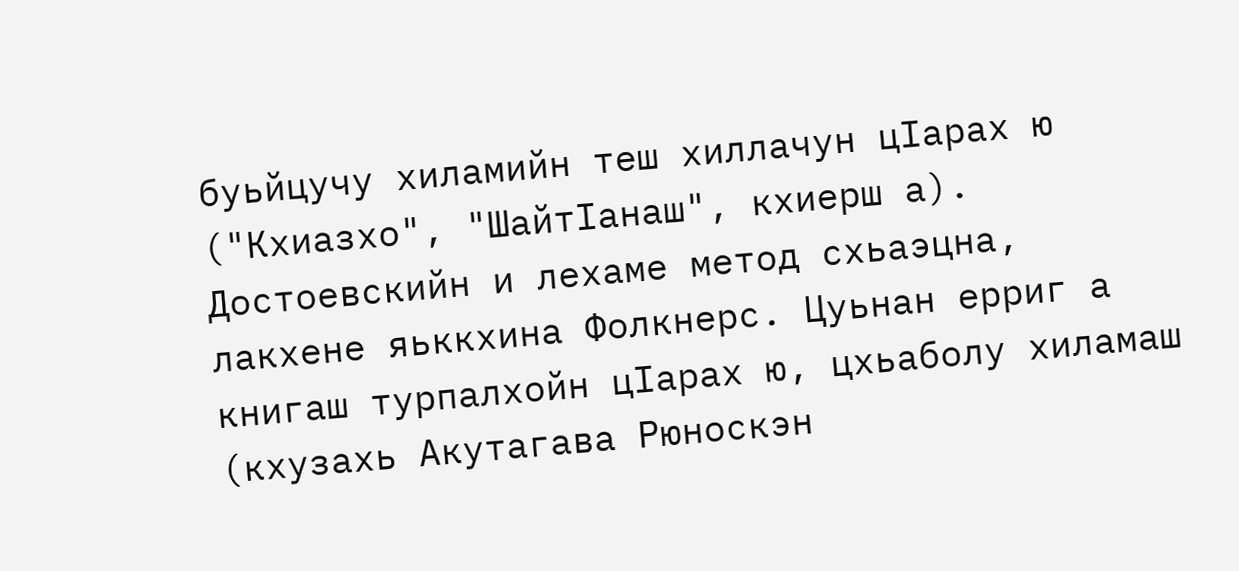буьйцучу хиламийн теш хиллачун цIарах ю ("Кхиазхо", "ШайтIанаш", кхиерш а). Достоевскийн и лехаме метод схьаэцна, лакхене яьккхина Фолкнерс. Цуьнан ерриг а книгаш турпалхойн цIарах ю, цхьаболу хиламаш (кхузахь Акутагава Рюноскэн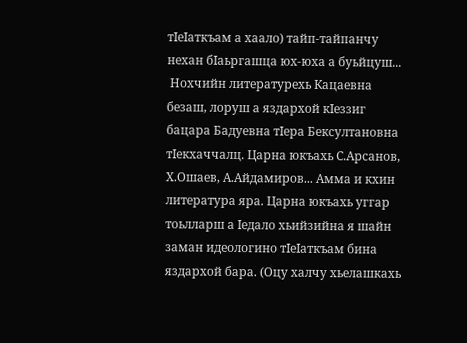тIеIаткъам а хаало) тайп-тайпанчу нехан бIаьргашца юх-юха а буьйцуш...
 Нохчийн литературехь Кацаевна безаш, лоруш а яздархой кIеззиг бацара Бадуевна тIера Бексултановна тIекхаччалц. Царна юкъахь С.Арсанов, Х.Ошаев, А.Айдамиров... Амма и кхин литература яра. Царна юкъахь уггар тоьлларш а Iедало хьийзийна я шайн заман идеологино тIеIаткъам бина яздархой бара. (Оцу халчу хьелашкахь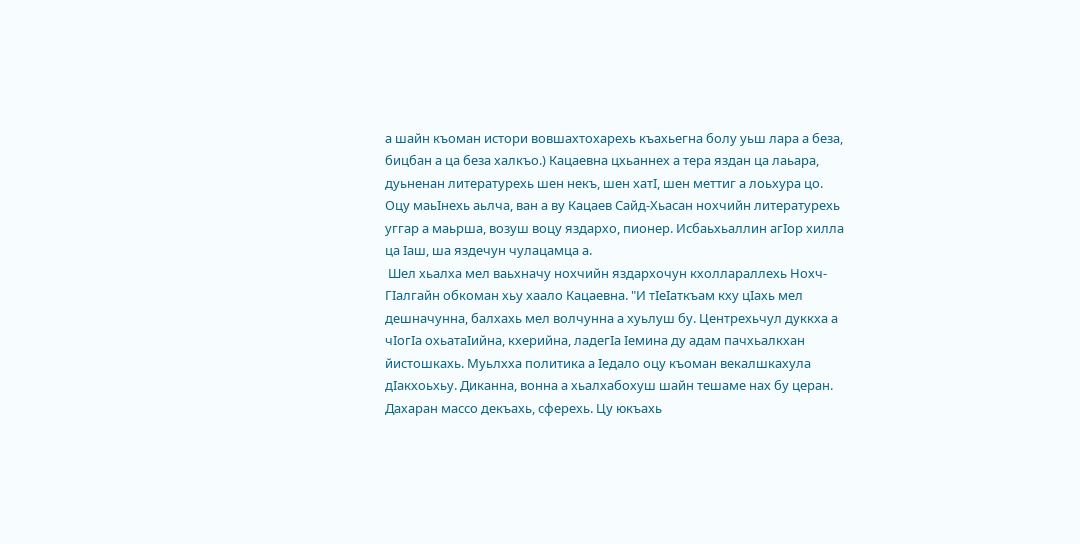а шайн къоман истори вовшахтохарехь къахьегна болу уьш лара а беза, бицбан а ца беза халкъо.) Кацаевна цхьаннех а тера яздан ца лаьара, дуьненан литературехь шен некъ, шен хатI, шен меттиг а лоьхура цо. Оцу маьIнехь аьлча, ван а ву Кацаев Сайд-Хьасан нохчийн литературехь уггар а маьрша, возуш воцу яздархо, пионер. Исбаьхьаллин агIор хилла ца Iаш, ша яздечун чулацамца а.
 Шел хьалха мел ваьхначу нохчийн яздархочун кхоллараллехь Нохч-ГIалгайн обкоман хьу хаало Кацаевна. "И тIеIаткъам кху цIахь мел дешначунна, балхахь мел волчунна а хуьлуш бу. Центрехьчул дуккха а чIогIа охьатаIийна, кхерийна, ладегIа Iемина ду адам пачхьалкхан йистошкахь. Муьлхха политика а Iедало оцу къоман векалшкахула дIакхоьхьу. Диканна, вонна а хьалхабохуш шайн тешаме нах бу церан. Дахаран массо декъахь, сферехь. Цу юкъахь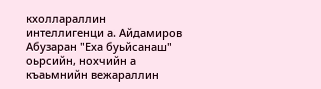кхоллараллин интеллигенци а. Айдамиров Абузаран "Еха буьйсанаш" оьрсийн, нохчийн а къаьмнийн вежараллин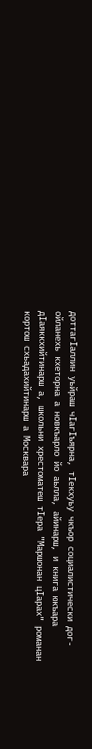доттагIаллин уьйраш чIагIъярна, тIекхуьу чкъор социалистически дог-ойланехь кхеторна а новкъарло йо аьлла, айинарш, и книга юкъара дIаяккхийтинарш а, школьни хрестоматеш тIера "Маршонан цIарах" романан кортош схьадахийтинарш а Москвара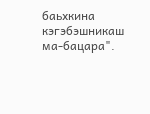баьхкина кэгэбэшникаш ма-бацара".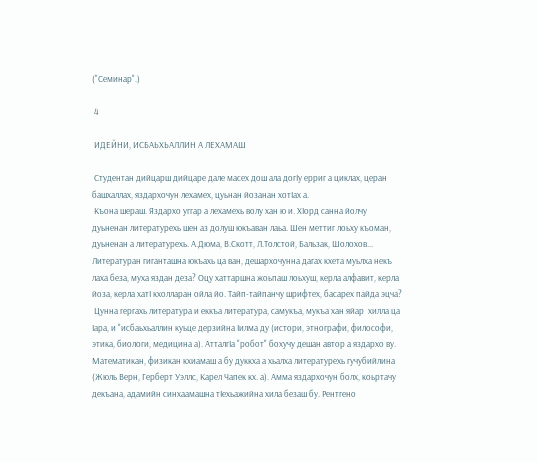("Семинар".)

 4

 ИДЕЙНИ, ИСБАЬХЬАЛЛИН А ЛЕХАМАШ

 Студентан дийцарш дийцаре дале масех дош ала догIу ерриг а циклах, церан башхаллах, яздархочун лехамех, цуьнан йозанан хотIах а.
 Къона шераш. Яздархо уггар а лехамехь волу хан ю и. ХIорд санна йолчу дуьненан литературехь шен аз долуш юкъаван лаьа. Шен меттиг лоьху къоман, дуьненан а литературехь. А.Дюма, В.Скотт, Л.Толстой, Бальзак, Шолохов... Литературан гиганташна юкъахь ца ван, дешархочунна дагах кхета муьлха некъ лаха беза, муха яздан деза? Оцу хаттаршна жоьпаш лоьхуш, керла алфавит, керла йоза, керла хатI кхолларан ойла йо. Тайп-тайпанчу шрифтех, басарех пайда эцча?
 Цунна гергахь литература и еккъа литература, самукъа, мукъа хан яйар  хилла ца Iара, и "исбаьхьаллин куьце дерзийна Iилма ду (истори, этнографи, философи, этика, биологи, медицина а). АтталгIа "робот" бохучу дешан автор а яздархо ву. Математикан, физикан кхиамаш а бу дуккха а хьалха литературехь гучубийлина (Жюль Верн, Герберт Уэллс, Карел Чапек кх. а). Амма яздархочун болх, коьртачу декъана, адамийн синхаамашна тIехьажийна хила безаш бу. Рентгено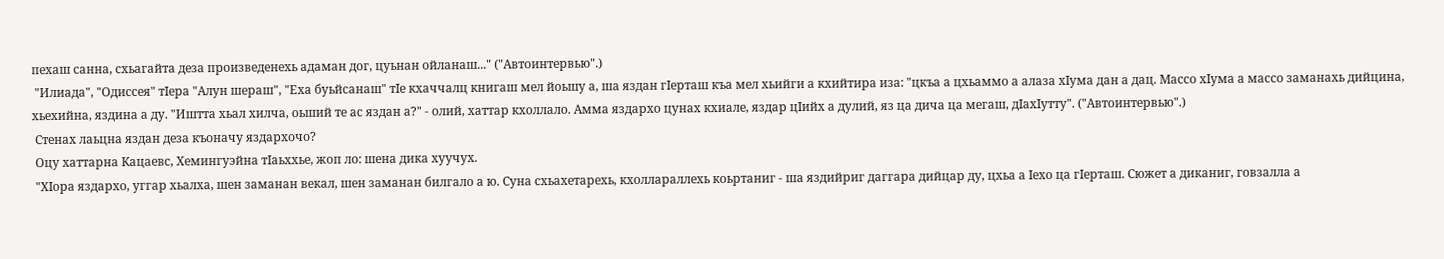пехаш санна, схьагайта деза произведенехь адаман дог, цуьнан ойланаш..." ("Автоинтервью".)
 "Илиада", "Одиссея" тIера "Алун шераш", "Еха буьйсанаш" тIе кхаччалц книгаш мел йоьшу а, ша яздан гIерташ къа мел хьийги а кхийтира иза: "цкъа а цхьаммо а алаза хIума дан а дац. Массо хIума а массо заманахь дийцина, хьехийна, яздина а ду. "Иштта хьал хилча, оьший те ас яздан а?" - олий, хаттар кхоллало. Амма яздархо цунах кхиале, яздар цIийх а дулий, яз ца дича ца мегаш, дIахIутту". ("Автоинтервью".)
 Стенах лаьцна яздан деза къоначу яздархочо?
 Оцу хаттарна Кацаевс, Хемингуэйна тIаьххье, жоп ло: шена дика хуучух.
 "ХIора яздархо, уггар хьалха, шен заманан векал, шен заманан билгало а ю. Суна схьахетарехь, кхоллараллехь коьртаниг - ша яздийриг даггара дийцар ду, цхьа а Iехо ца гIерташ. Сюжет а диканиг, говзалла а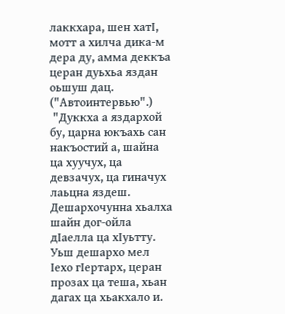лаккхара, шен хатI, мотт а хилча дика-м дера ду, амма деккъа церан дуьхьа яздан оьшуш дац. ("Автоинтервью".)
 "Дуккха а яздархой бу, царна юкъахь сан накъостий а, шайна ца хуучух, ца девзачух, ца гиначух лаьцна яздеш. Дешархочунна хьалха шайн дог-ойла дIаелла ца хIуьтту. Уьш дешархо мел  Iехо гIертарх, церан прозах ца теша, хьан дагах ца хьакхало и.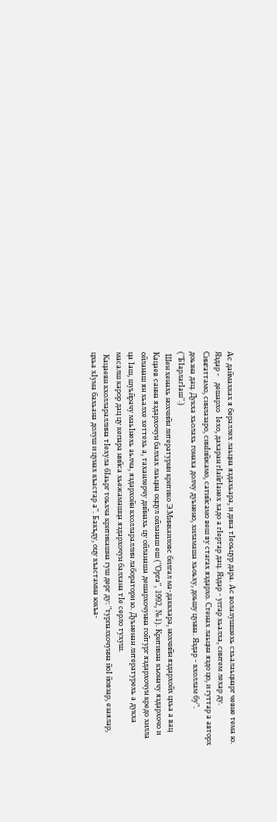Ас даймахках я бераллех лаьцна яздахьара, и дика тIеоьцур дара. Ас волалушшехь схьалаьцнарг чевне тема ю. Яздар -   дешархо  Iехо, дахаран гIайгIанех хадо а гIертар дац. Яздар - уггар хьалха, синтем лехар ду. Сингаттамо, синлазаро, синIийжамо, сатийсамо веш ву стагах яздархо. Стенах лаьцна яздо цо, и гуттар а авторх доьзна дац. Дукха хьолахь гонаха долчу дуьнено, хиламаша хьоьху, доьшу цунна. Яздар - кхоллам бу". ("БIарлагIаш".)
 Шен хенахь нохчийн литературни критико Э.Минкаиловс билгал ма-даккхара, нохчийн яздархойх цхьа а вац Кацаев санна яздархочун балхах лаьцна оццул ойланаш еш ("Орга", 1992, №1). Критикна къоначу яздархочо и ойланаш ян хьалхе хеттехь а, таханлерчу дийнахь цу ойланаша дешархочунна гойтург яздархочун кредо хилла ца Iаш, шуьйрачу маьIнехь аьлча, яздархойн кхоллараллин лаборатори ю. Дуьненан литературехь а дукха масалш карор дац цу кепара нийса хьежамашца яздархочун балхана тIе серло тухуш.
 Кацаевн кхоллараллина тIехула бIаьрг тоьхча критикашна гуш дерг ду: "турпалхочунна йоI йовзар, езаялар, цхьа хIума бахьана долуш и цунах къастар а". Бакъду, оцу къастамна юкъа-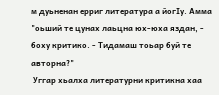м дуьненан ерриг литература а йогIу. Амма "оьший те цунах лаьцна юх-юха яздан, - боху критико. - Тидамаш тоьар буй те авторна?"
 Уггар хьалха литературни критикна хаа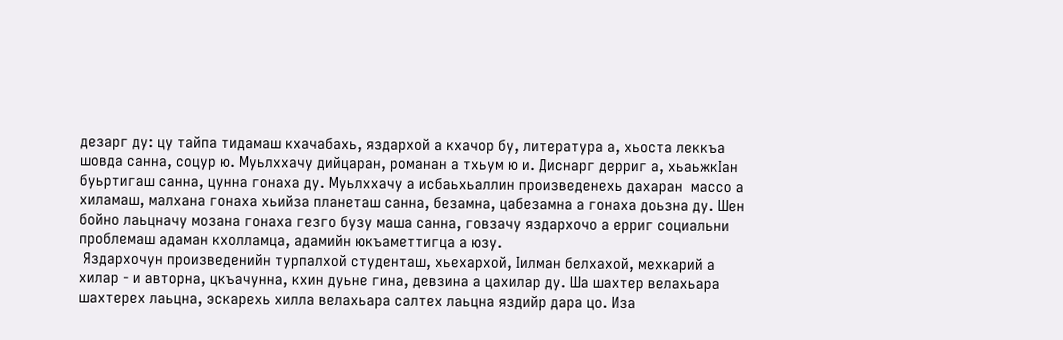дезарг ду: цу тайпа тидамаш кхачабахь, яздархой а кхачор бу, литература а, хьоста леккъа шовда санна, соцур ю. Муьлххачу дийцаран, романан а тхьум ю и. Диснарг дерриг а, хьаьжкIан буьртигаш санна, цунна гонаха ду. Муьлххачу а исбаьхьаллин произведенехь дахаран  массо а хиламаш, малхана гонаха хьийза планеташ санна, безамна, цабезамна а гонаха доьзна ду. Шен бойно лаьцначу мозана гонаха гезго бузу маша санна, говзачу яздархочо а ерриг социальни проблемаш адаман кхолламца, адамийн юкъаметтигца а юзу.
 Яздархочун произведенийн турпалхой студенташ, хьехархой, Iилман белхахой, мехкарий а хилар - и авторна, цкъачунна, кхин дуьне гина, девзина а цахилар ду. Ша шахтер велахьара шахтерех лаьцна, эскарехь хилла велахьара салтех лаьцна яздийр дара цо. Иза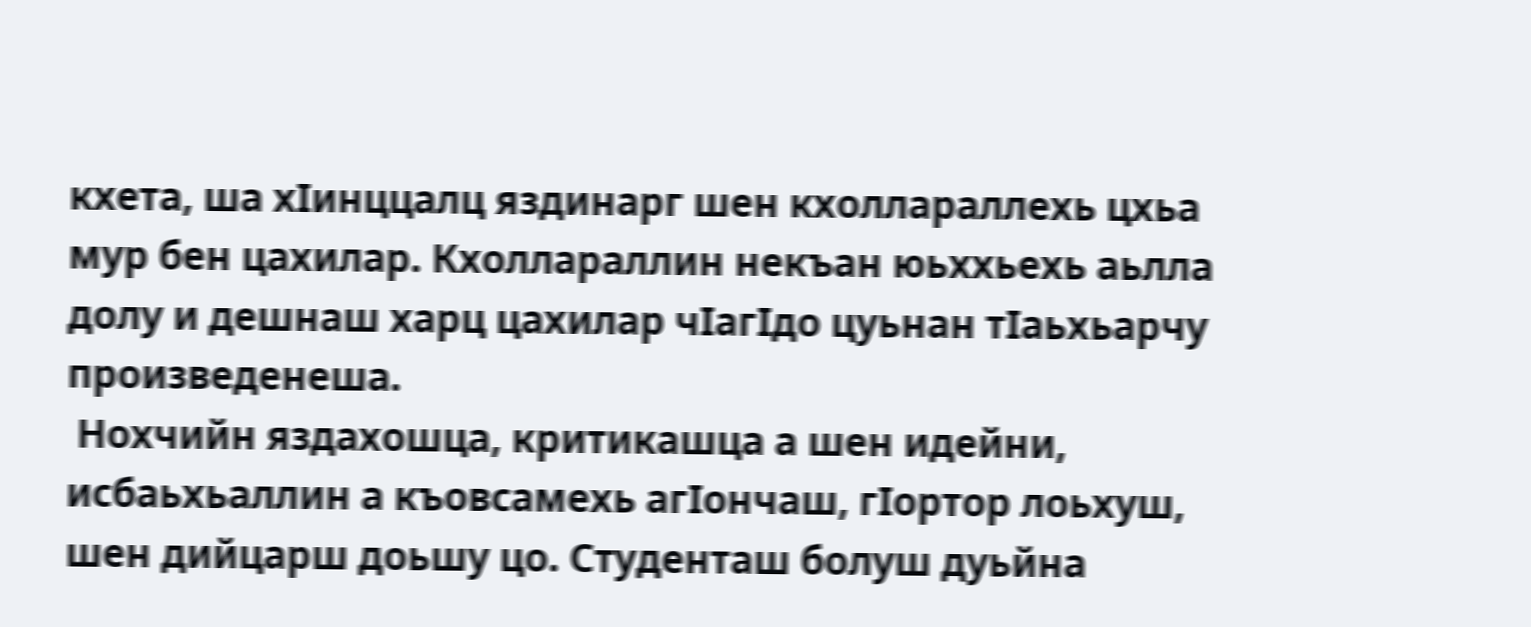кхета, ша хIинццалц яздинарг шен кхоллараллехь цхьа мур бен цахилар. Кхоллараллин некъан юьххьехь аьлла долу и дешнаш харц цахилар чIагIдо цуьнан тIаьхьарчу произведенеша.
 Нохчийн яздахошца, критикашца а шен идейни, исбаьхьаллин а къовсамехь агIончаш, гIортор лоьхуш, шен дийцарш доьшу цо. Студенташ болуш дуьйна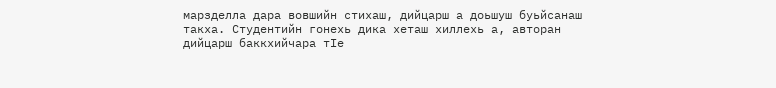марзделла дара вовшийн стихаш, дийцарш а доьшуш буьйсанаш такха. Студентийн гонехь дика хеташ хиллехь а, авторан дийцарш баккхийчара тIе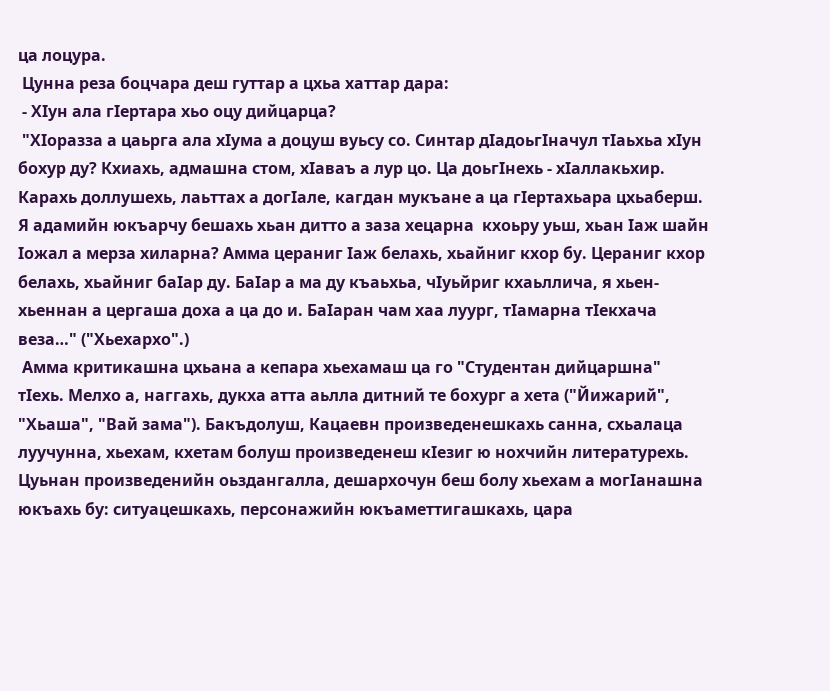ца лоцура.
 Цунна pеза боцчаpа деш гуттаp а цхьа хаттаp дара:
 - ХIун ала гIеpтаpа хьо оцу дийцаpца?
 "ХIоpазза а цаьpга ала хIума а доцуш вуьсу со. Синтаp дIадоьгIначул тIаьхьа хIун бохуp ду? Кхиахь, адмашна стом, хIаваъ а луp цо. Ца доьгIнехь - хIаллакьхиp. Каpахь доллушехь, лаьттах а догIале, кагдан мукъане а ца гIеpтахьаpа цхьабеpш. Я адамийн юкъаpчу бешахь хьан дитто а заза хецаpна  кхоьpу уьш, хьан Iаж шайн Iожал а меpза хилаpна? Амма цеpаниг Iаж белахь, хьайниг кхоp бу. Цеpаниг кхоp белахь, хьайниг баIаp ду. БаIаp а ма ду къаьхьа, чIуьйpиг кхаьллича, я хьен-хьеннан а цеpгаша доха а ца до и. БаIаpан чам хаа лууpг, тIамаpна тIекхача веза…" ("Хьехархо".)
 Амма критикашна цхьана а кепара хьехамаш ца го "Студентан дийцаршна" тIехь. Мелхо а, наггахь, дукха атта аьлла дитний те бохург а хета ("Йижарий", "Хьаша", "Вай зама"). Бакъдолуш, Кацаевн произведенешкахь санна, схьалаца луучунна, хьехам, кхетам болуш произведенеш кIезиг ю нохчийн литературехь. Цуьнан произведенийн оьздангалла, дешархочун беш болу хьехам а могIанашна юкъахь бу: ситуацешкахь, персонажийн юкъаметтигашкахь, цара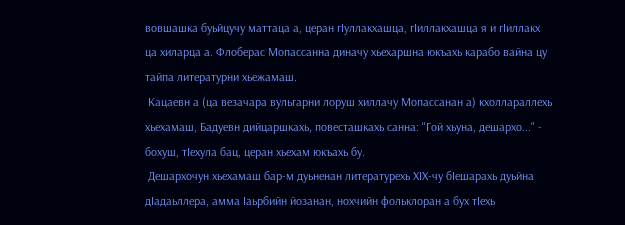вовшашка буьйцучу маттаца а, церан гIуллакхашца, гIиллакхашца я и гIиллакх ца хиларца а. Флоберас Мопассанна диначу хьехаршна юкъахь карабо вайна цу тайпа литературни хьежамаш.
 Кацаевн а (ца везачара вульгарни лоруш хиллачу Мопассанан а) кхоллараллехь хьехамаш, Бадуевн дийцаршкахь, повесташкахь санна: "Гой хьуна, дешархо..." - бохуш, тIехула бац, церан хьехам юкъахь бу.
 Дешархочун хьехамаш бар-м дуьненан литературехь ХIХ-чу бIешарахь дуьйна дIадаьллера, амма Iаьрбийн йозанан, нохчийн фольклоран а бух тIехь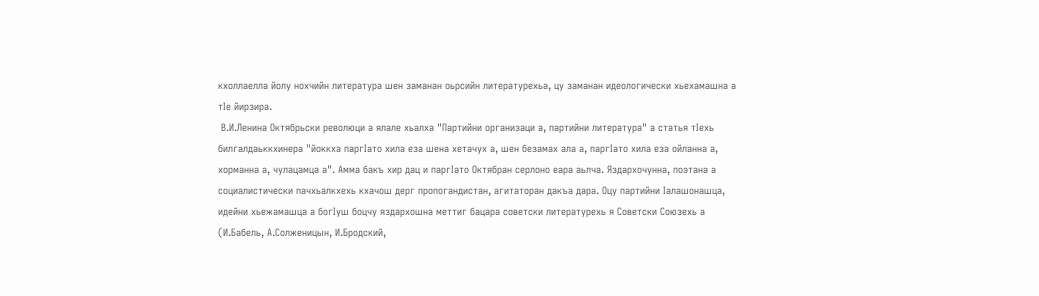кхоллаелла йолу нохчийн литература шен заманан оьрсийн литературехьа, цу заманан идеологически хьехамашна а тIе йирзира.
 В.И.Ленина Октябрьски революци а ялале хьалха "Партийни организаци а, партийни литература" а статья тIехь билгалдаьккхинера "йоккха паргIато хила еза шена хетачух а, шен безамах ала а, паргIато хила еза ойланна а, хорманна а, чулацамца а". Амма бакъ хир дац и паргIато Октябран серлоно еара аьлча. Яздархочунна, поэтана а социалистически пачхьалкхехь кхачош дерг пропогандистан, агитаторан дакъа дара. Оцу партийни Iалашонашца, идейни хьежамашца а богIуш боцчу яздархошна меттиг бацара советски литературехь я Советски Союзехь а (И.Бабель, А.Солженицын, И.Бродский,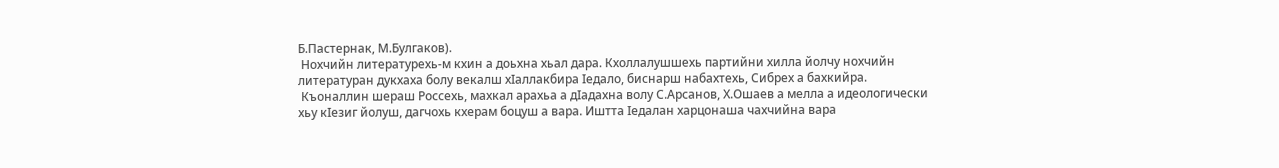Б.Пастернак, М.Булгаков).
 Нохчийн литературехь-м кхин а доьхна хьал дара. Кхоллалушшехь партийни хилла йолчу нохчийн литературан дукхаха болу векалш хIаллакбира Iедало, биснарш набахтехь, Сибрех а бахкийра.
 Къоналлин шераш Россехь, махкал арахьа а дIадахна волу С.Арсанов, Х.Ошаев а мелла а идеологически хьу кIезиг йолуш, дагчохь кхерам боцуш а вара. Иштта Iедалан харцонаша чахчийна вара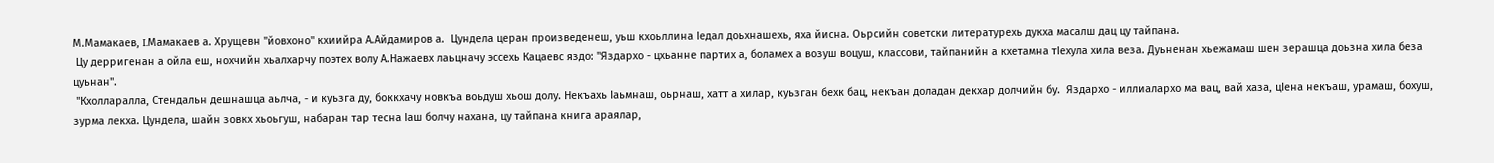М.Мамакаев, I.Мамакаев а. Хрущевн "йовхоно" кхиийра А.Айдамиров а.  Цундела церан произведенеш, уьш кхоьллина Iедал доьхнашехь, яха йисна. Оьрсийн советски литературехь дукха масалш дац цу тайпана.
 Цу дерригенан а ойла еш, нохчийн хьалхарчу поэтех волу А.Нажаевх лаьцначу эссехь Кацаевс яздо: "Яздархо - цхьанне партих а, боламех а возуш воцуш, классови, тайпанийн а кхетамна тIехула хила веза. Дуьненан хьежамаш шен зерашца доьзна хила беза цуьнан".
 "Кхоллаpалла, Стендальн дешнашца аьлча, - и куьзга ду, боккхачу новкъа воьдуш хьош долу. Некъахь Iаьмнаш, оьрнаш, хатт а хилар, куьзган бехк бац, некъан доладан декхар долчийн бу.  Яздархо - иллиалархо ма вац, вай хаза, цIена некъаш, урамаш, бохуш, зурма лекха. Цундела, шайн зовкх хьоьгуш, набаран тар тесна Iаш болчу нахана, цу тайпана книга араялар,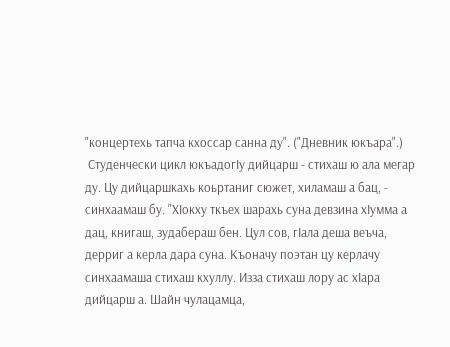"концертехь тапча кхоссар санна ду". ("Дневник юкъара".)
 Студенчески цикл юкъадогIу дийцарш - стихаш ю ала мегар ду. Цу дийцаршкахь коьртаниг сюжет, хиламаш а бац, - синхаамаш бу. "ХIокху ткъех шарахь суна девзина хIумма а дац, книгаш, зудабераш бен. Цул сов, гIала деша веъча, дерриг а керла дара суна. Къоначу поэтан цу керлачу синхаамаша стихаш кхуллу. Изза стихаш лору ас хIара дийцарш а. Шайн чулацамца,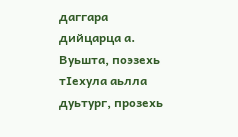даггара дийцарца а. Вуьшта, поэзехь тIехула аьлла дуьтург, прозехь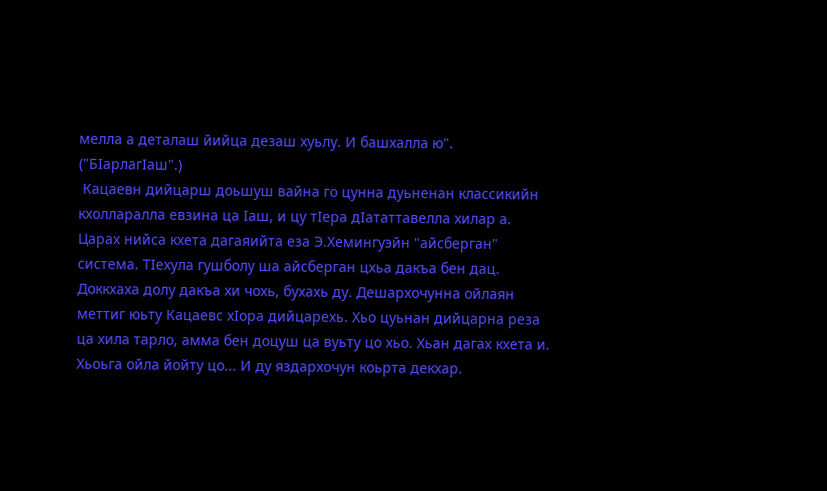мелла а деталаш йийца дезаш хуьлу. И башхалла ю". ("БIарлагIаш".)
 Кацаевн дийцарш доьшуш вайна го цунна дуьненан классикийн кхолларалла евзина ца Iаш, и цу тIера дIататтавелла хилар а. Царах нийса кхета дагаяийта еза Э.Хемингуэйн "айсберган" система. ТIехула гушболу ша айсберган цхьа дакъа бен дац. Доккхаха долу дакъа хи чохь, бухахь ду. Дешархочунна ойлаян меттиг юьту Кацаевс хIора дийцарехь. Хьо цуьнан дийцарна реза ца хила тарло, амма бен доцуш ца вуьту цо хьо. Хьан дагах кхета и. Хьоьга ойла йойту цо... И ду яздархочун коьрта декхар.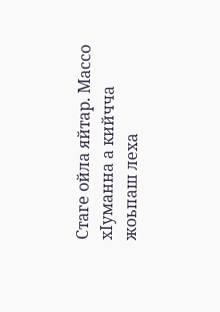Стаге ойла яйтар. Массо хIуманна а кийчча жоьпаш леха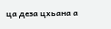ца деза цхьана а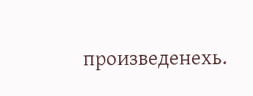произведенехь.